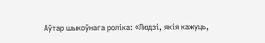Аўтар шыкоўнага роліка: «Людзі, якія кажуць,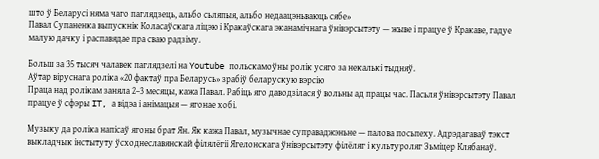што ў Беларусі няма чаго паглядзець, альбо сьляпыя, альбо недаацэньваюць сябе»
Павал Супаненка выпускнік Коласаўскага ліцэю і Кракаўскага эканамічнага ўнівэрсытэту — жыве і працуе ў Кракаве, гадуе малую дачку і распавядае пра сваю радзіму.

Больш за 35 тысяч чалавек паглядзелі на Youtube польскамоўны ролік усяго за некалькі тыдняў.
Аўтар віруснага роліка «20 фактаў пра Беларусь» зрабіў беларускую вэрсію
Праца над ролікам заняла 2–3 месяцы, кажа Павал. Рабіць яго даводзілася ў вольны ад працы час. Пасьля ўнівэрсытэту Павал працуе ў сфэры IT, а відэа і анімацыя — ягонае хобі.

Музыку да роліка напісаў ягоны брат Ян. Як кажа Павал, музычнае суправаджэньне — палова посьпеху. Адрэдагаваў тэкст выкладчык інстытуту ўсходнеславянскай філялёгіі Ягелонскага ўнівэрсытэту філёляг і культуроляг Зьміцер Клябанаў.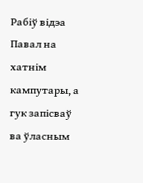Рабіў відэа Павал на хатнім кампутары, а гук запісваў ва ўласным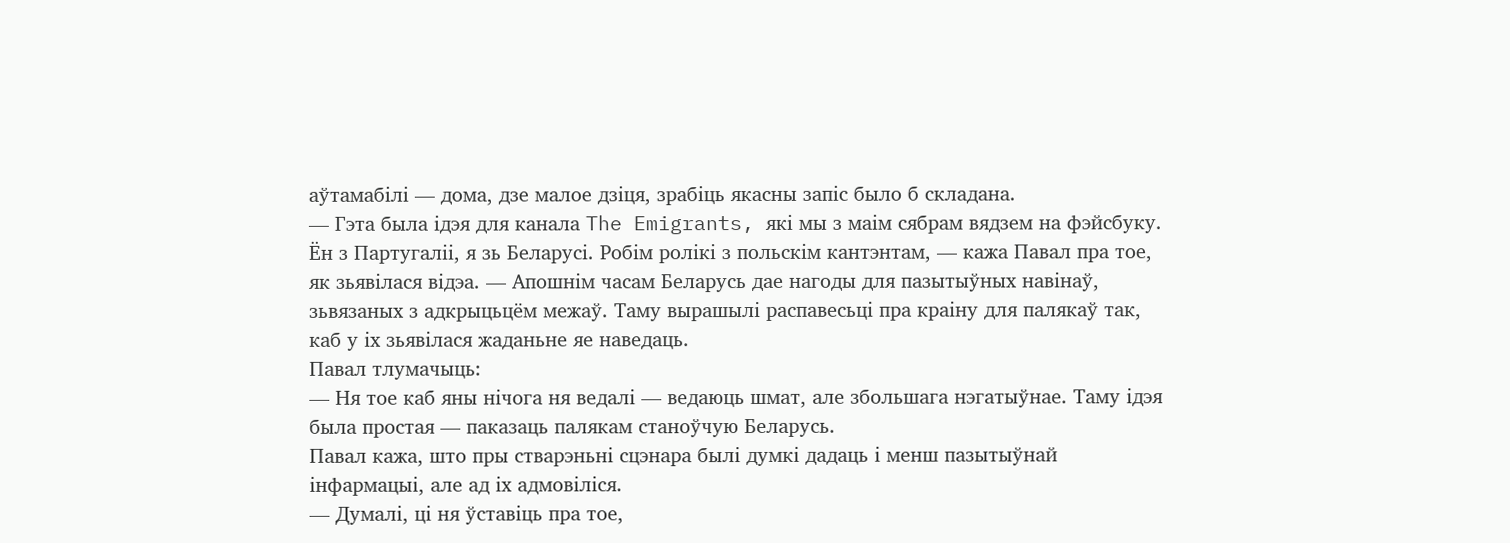аўтамабілі — дома, дзе малое дзіця, зрабіць якасны запіс было б складана.
— Гэта была ідэя для канала The Emigrants, які мы з маім сябрам вядзем на фэйсбуку. Ён з Партугаліі, я зь Беларусі. Робім ролікі з польскім кантэнтам, — кажа Павал пра тое, як зьявілася відэа. — Апошнім часам Беларусь дае нагоды для пазытыўных навінаў, зьвязаных з адкрыцьцём межаў. Таму вырашылі распавесьці пра краіну для палякаў так, каб у іх зьявілася жаданьне яе наведаць.
Павал тлумачыць:
— Ня тое каб яны нічога ня ведалі — ведаюць шмат, але збольшага нэгатыўнае. Таму ідэя была простая — паказаць палякам станоўчую Беларусь.
Павал кажа, што пры стварэньні сцэнара былі думкі дадаць і менш пазытыўнай інфармацыі, але ад іх адмовіліся.
— Думалі, ці ня ўставіць пра тое,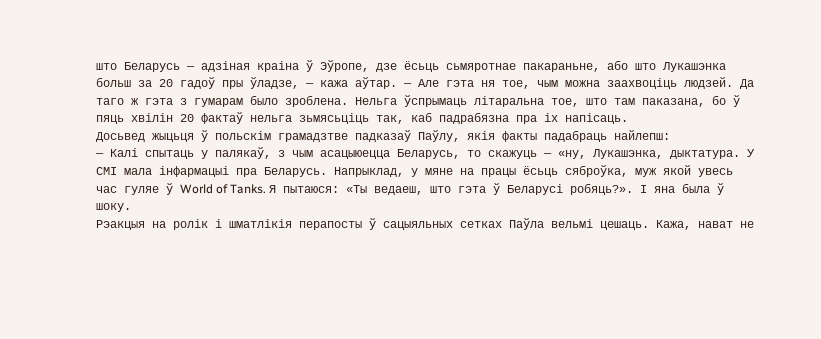што Беларусь — адзіная краіна ў Эўропе, дзе ёсьць сьмяротнае пакараньне, або што Лукашэнка больш за 20 гадоў пры ўладзе, — кажа аўтар. — Але гэта ня тое, чым можна заахвоціць людзей. Да таго ж гэта з гумарам было зроблена. Нельга ўспрымаць літаральна тое, што там паказана, бо ў пяць хвілін 20 фактаў нельга зьмясьціць так, каб падрабязна пра іх напісаць.
Досьвед жыцьця ў польскім грамадзтве падказаў Паўлу, якія факты падабраць найлепш:
— Калі спытаць у палякаў, з чым асацыюецца Беларусь, то скажуць — «ну, Лукашэнка, дыктатура. У СМІ мала інфармацыі пра Беларусь. Напрыклад, у мяне на працы ёсьць сяброўка, муж якой увесь час гуляе ў World of Tanks. Я пытаюся: «Ты ведаеш, што гэта ў Беларусі робяць?». І яна была ў шоку.
Рэакцыя на ролік і шматлікія перапосты ў сацыяльных сетках Паўла вельмі цешаць. Кажа, нават не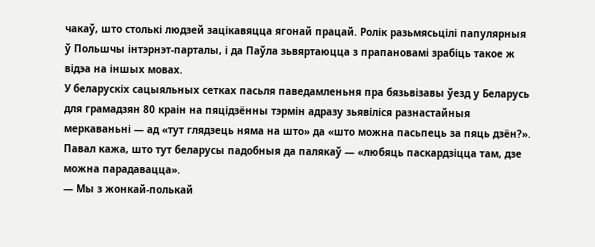чакаў, што столькі людзей зацікавяцца ягонай працай. Ролік разьмясьцілі папулярныя ў Польшчы інтэрнэт-парталы, і да Паўла зьвяртаюцца з прапановамі зрабіць такое ж відэа на іншых мовах.
У беларускіх сацыяльных сетках пасьля паведамленьня пра бязьвізавы ўезд у Беларусь для грамадзян 80 краін на пяцідзённы тэрмін адразу зьявіліся разнастайныя меркаваньні — ад «тут глядзець няма на што» да «што можна пасьпець за пяць дзён?». Павал кажа, што тут беларусы падобныя да палякаў — «любяць паскардзіцца там, дзе можна парадавацца».
— Мы з жонкай-полькай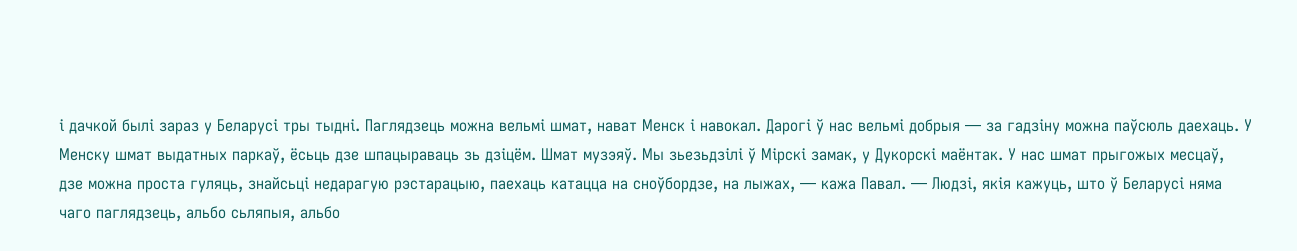і дачкой былі зараз у Беларусі тры тыдні. Паглядзець можна вельмі шмат, нават Менск і навокал. Дарогі ў нас вельмі добрыя — за гадзіну можна паўсюль даехаць. У Менску шмат выдатных паркаў, ёсьць дзе шпацыраваць зь дзіцём. Шмат музэяў. Мы зьезьдзілі ў Мірскі замак, у Дукорскі маёнтак. У нас шмат прыгожых месцаў, дзе можна проста гуляць, знайсьці недарагую рэстарацыю, паехаць катацца на сноўбордзе, на лыжах, — кажа Павал. — Людзі, якія кажуць, што ў Беларусі няма чаго паглядзець, альбо сьляпыя, альбо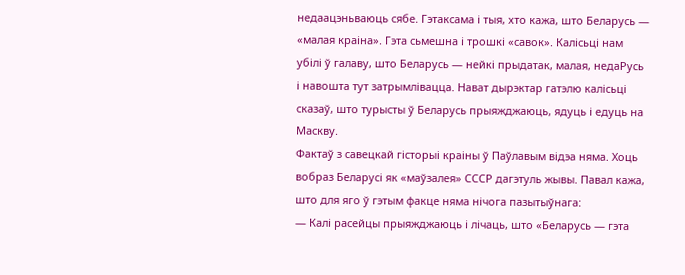недаацэньваюць сябе. Гэтаксама і тыя, хто кажа, што Беларусь — «малая краіна». Гэта сьмешна і трошкі «савок». Калісьці нам убілі ў галаву, што Беларусь — нейкі прыдатак, малая, недаРусь і навошта тут затрымлівацца. Нават дырэктар гатэлю калісьці сказаў, што турысты ў Беларусь прыяжджаюць, ядуць і едуць на Маскву.
Фактаў з савецкай гісторыі краіны ў Паўлавым відэа няма. Хоць вобраз Беларусі як «маўзалея» СССР дагэтуль жывы. Павал кажа, што для яго ў гэтым факце няма нічога пазытыўнага:
— Калі расейцы прыяжджаюць і лічаць, што «Беларусь — гэта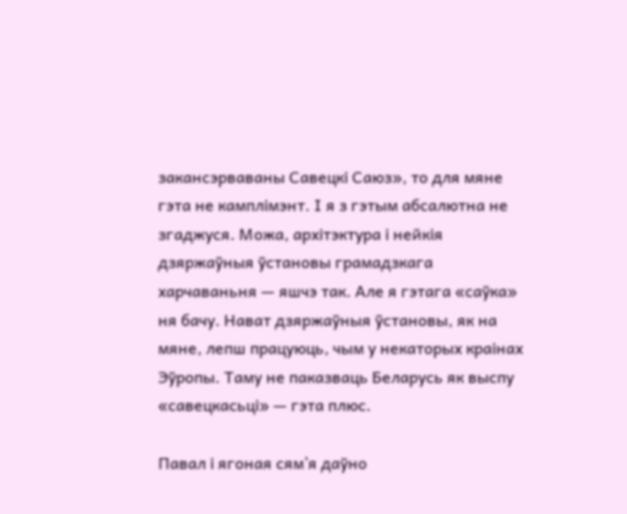закансэрваваны Савецкі Саюз», то для мяне гэта не камплімэнт. І я з гэтым абсалютна не згаджуся. Можа, архітэктура і нейкія дзяржаўныя ўстановы грамадзкага харчаваньня — яшчэ так. Але я гэтага «саўка» ня бачу. Нават дзяржаўныя ўстановы, як на мяне, лепш працуюць, чым у некаторых краінах Эўропы. Таму не паказваць Беларусь як выспу «савецкасьці» — гэта плюс.

Павал і ягоная сям’я даўно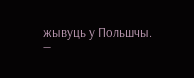жывуць у Польшчы.
—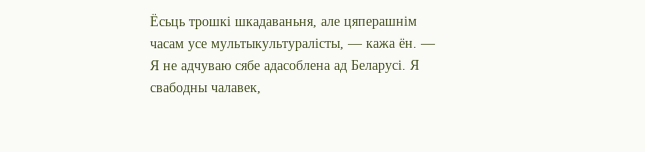Ёсьць трошкі шкадаваньня, але цяперашнім часам усе мультыкультуралісты, — кажа ён. — Я не адчуваю сябе адасоблена ад Беларусі. Я свабодны чалавек,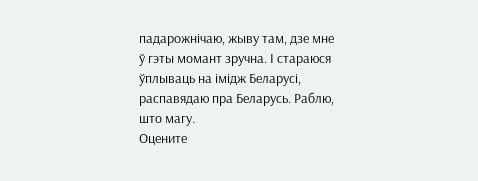падарожнічаю, жыву там, дзе мне ў гэты момант зручна. І стараюся ўплываць на імідж Беларусі, распавядаю пра Беларусь. Раблю, што магу.
Оцените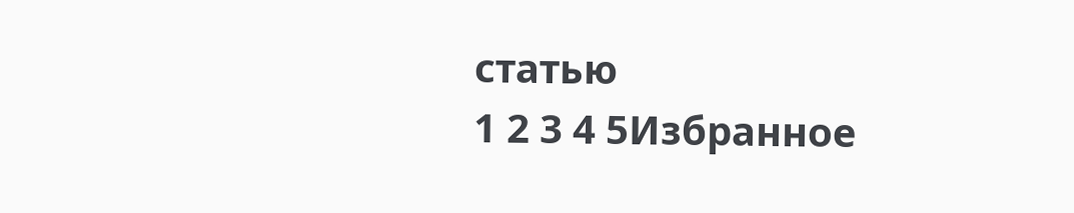статью
1 2 3 4 5Избранное